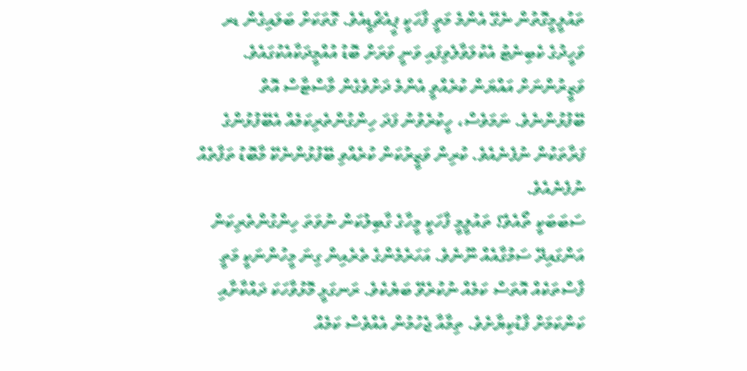ތައުލީމީގޮތުން ނެގޭ އެންމެ މަތީ ފާހަކީ ޕީއެޗްޑީއެވެ. ގޮތަކަށް ބަލައިގެން ޑރ ވަހީދުގެ ކެބިނެޓު އެކުލަވާލެވިފައި ވަނީ ވަރަށް ބޮޑު އުއްމީދަކާއެކުގައެވެ. ވަޒީރުންނަށް އައްޔަން ކުރެއްވީ އެންމެ ދަށްވެގެން މާސްޓާސް އޮތް ބޭފުޅުންނެވެ. ނަމަވެސް، ހީކުރެވުނު ފަދަ ހިންގުންތެރިކަމެއް އެބޭފުޅުންގެ ފަރާތަކުން ނުފެނެއެވެ. ކުރިން ވަޒީރުކަން ކުރެއްވި ބޭފުޅުންނެކޭ މާބޮޑު ތަފާތެއް ނުފެނެއެވެ.
ސަބަބަކީ ތޯއެވެ؟ ތައުލީމީ ފާހަކީ މީހާގެ ގާބިލުކަން ނުވަތަ ހިންގުންތެރިކަން އަންގައިދޭ ސަމުގާއެއް ނޫނެވެ. އަހަރެމެންގެ ތެރެއިން ގިނަ މީހުންނަކީ މަތީ ފާސްތަކެއް އޮތަސް ކަމެއް ނުކުރެވޭ ބަޔެކެވެ. ރަނގަޅީ މޮޅުވާހަކަ ދައްކާށާއި ކަންކަމަށް ފާޑުކިޔާށެވެ. ތިމާއާ ޖެހުމުން އެއްވެސް ކަމެއް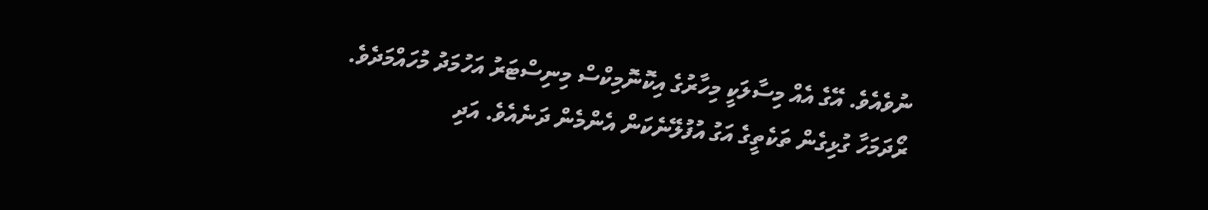ނުވެއެވެ. އޭގެ އެއް މިސާލަކީ މިހާރުގެ އިކޮނޮމިކްސް މިނިސްޓަރު އަހުމަދު މުހައްމަދެވެ.
ރޯދަމަހާ ގުޅިގެން ތަކެތީގެ އަގު އުފުލޭނެކަން އެންމެން ދަނެއެވެ. އަދި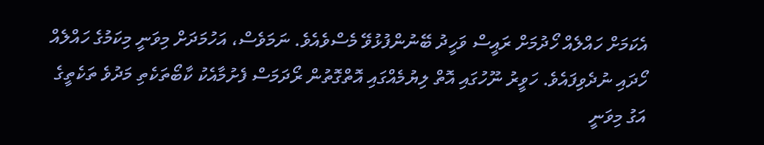އެކަމަށް ހައްލެއް ހޯދުމަށް ރައީސް ވަހީދު ބޭނުންފުޅުވޭ މެސްވެއެވެ. ނަމަވެސް، އަހުމަދަށް މިވަނީ މިކަމުގެ ހައްލެއް ހޯދައި ނުދެވިފައެވެ. ހަވީރު ނޫހުގައި އޮތް ލިޔުމެއްގައި އޮތްގޮތުން ރޯދަމަސް ފެށުމާއެކު ކާބޯތަކެތި މަދުވެ ތަކެތީގެ އަގު މިވަނީ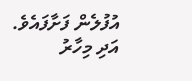އުފުލެން ފަށާފައެވެ. އަދި މިހާރު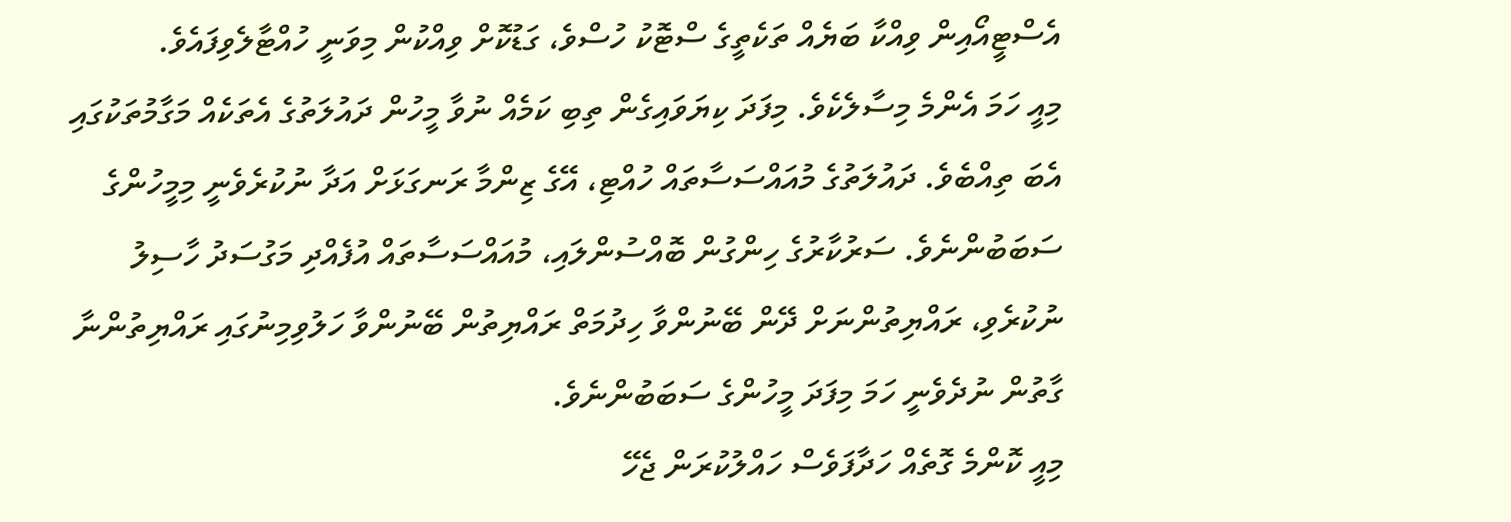އެސްޓީއޯއިން ވިއްކާ ބަޔެއް ތަކެތީގެ ސްޓޮކު ހުސްވެ، ގަޑުކޮށް ވިއްކުން މިވަނީ ހުއްޓާލެވިފައެވެ.
މިއީ ހަމަ އެންމެ މިސާލެކެވެ. މިފަދަ ކިޔަވައިގެން ތިބި ކަމެއް ނުވާ މީހުން ދައުލަތުގެ އެތަކެއް މަގާމުތަކުގައި އެބަ ތިއްބެވެ. ދައުލަތުގެ މުއައްސަސާތައް ހުއްޓި، އޭގެ ޒިންމާ ރަނގަޅަށް އަދާ ނުކުރެވެނީ މިމީހުންގެ ސަބަބުންނެވެ. ސަރުކާރުގެ ހިންގުން ބޮއްސުންލައި، މުއައްސަސާތައް އުފެއްދި މަގުސަދު ހާސިލު ނުކުރެވި، ރައްޔިތުންނަށް ދޭން ބޭނުންވާ ހިދުމަތް ރައްޔިތުން ބޭނުންވާ ހަލުވިމިނުގައި ރައްޔިތުންނާ ގާތުން ނުދެވެނީ ހަމަ މިފަދަ މީހުންގެ ސަބަބުންނެވެ.
މިއީ ކޮންމެ ގޮތެއް ހަދާފަވެސް ހައްލުކުރަން ޖެހޭ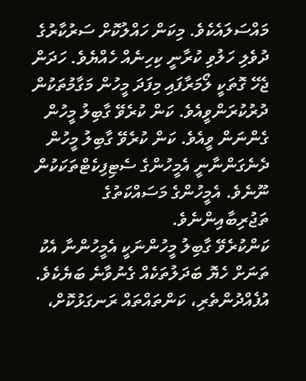މައްސަލައެކެވެ. މިކަން ހައްލުކޮށް ސަރުކާރުގެ ދުވެލި ހަލުވި ކުރާނީ ކިހިނެއް ހެއްޔެވެ. ހަދަން ޖެހޭ ގޮތަކީ ލޯމަރާފައި މިފަދަ މީހުން މަގާމުތަކުން ދުރުކުރަންވީއެވެ. ކަން ކުރެވޭ ގާބިލު މީހުން ގެންނަން ވީއެވެ. ކަން ކުރެވޭ ގާބިލު މީހުން ދެނެގަންނާނީ އެމީހުންގެ ސެޓިފިކެޓްތަކަކުން ނޫނެވެ. އެމީހުންގެ މަސައްކަތުގެ ތަޖުރިބާއިންނެވެ.
ކަންކުރެވޭ ގާބިލު މީހުންނަކީ އެމީހުންނާ އެކު ތަނަށް ހެޔޮ ބަދަލުތަކެއް ގެނުވާނެ ބަޔެކެވެ. އުފެއްދުންތެރި، ކަންތައްތައް ރަނގަޅުކޮށް،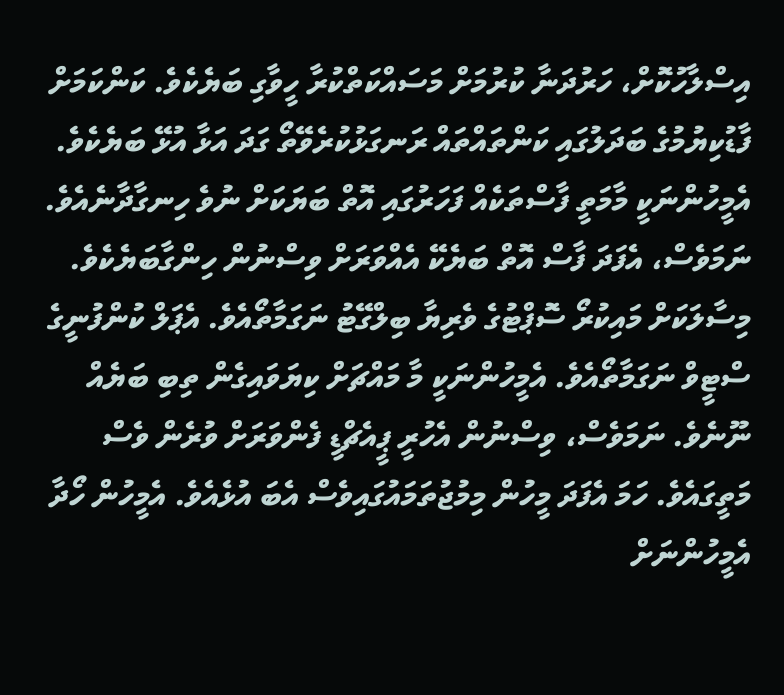އިސްލާހުކޮށް، ހަރުދަނާ ކުރުމަށް މަސައްކަތްކުރާ ހީވާގި ބަޔެކެވެ. ކަންކަމަށް ފާޑުކިޔުމުގެ ބަދަލުގައި ކަންތައްތައް ރަނގަޅުކުރެވޭތޯ ގަދަ އަޅާ އުޅޭ ބަޔެކެވެ. އެމީހުންނަކީ މާމަތީ ފާސްތަކެއް ފަހަރުގައި އޮތް ބަޔަކަށް ނުވެ ހިނގާދާނެއެވެ. ނަމަވެސް، އެފަދަ ފާސް އޮތް ބަޔެކޭ އެއްވަރަށް ވިސްނުން ހިންގާބަޔެކެވެ.
މިސާލަކަށް މައިކުރޯ ސޮޕްޓުގެ ވެރިޔާ ބިލްގޭޓު ނަގަމާތޯއެވެ. އެޕަލް ކުންފުނީގެ ސްޓީވް ނަގަމާތޯއެވެ. އެމީހުންނަކީ މާ މައްޗަށް ކިޔަވައިގެން ތިބި ބަޔެއް ނޫނެވެ. ނަމަވެސް، ވިސްނުން އެހުރީ ޕީއެޗްޑީ ފެންވަރަށް ވުރެން ވެސް މަތީގައެވެ. ހަމަ އެފަދަ މީހުން މިމުޖުތަމައުގައިވެސް އެބަ އުޅެއެވެ. އެމީހުން ހޯދާ އެމީހުންނަށް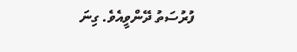ފުރުސަތު ދޭންވީއެވެ. ގިނަ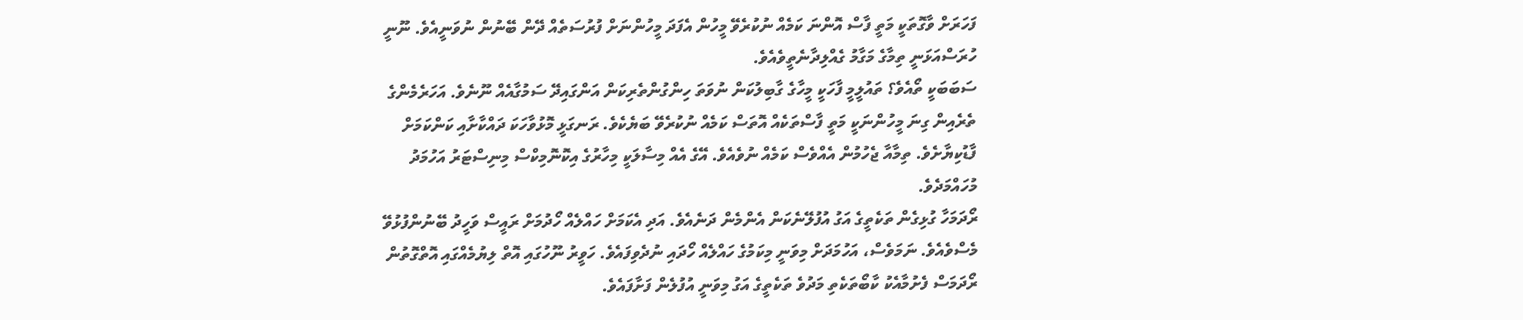ފަހަރަށް ވާގޮތަކީ މަތީ ފާސް އޮންނަ ކަމެއް ނުކުރެވޭ މީހުން އެފަދަ މީހުންނަށް ފުރުސަތެއް ދޭން ބޭނުން ނުވަނީއެވެ. ނޫނީ ހުރަސްއަޅަނީ ތިމާގެ މަގާމު ގެއްލިދާނެތީވެއެވެ.
ސަބަބަކީ ތޯއެވެ؟ ތައުލީމީ ފާހަކީ މީހާގެ ގާބިލުކަން ނުވަތަ ހިންގުންތެރިކަން އަންގައިދޭ ސަމުގާއެއް ނޫނެވެ. އަހަރެމެންގެ ތެރެއިން ގިނަ މީހުންނަކީ މަތީ ފާސްތަކެއް އޮތަސް ކަމެއް ނުކުރެވޭ ބަޔެކެވެ. ރަނގަޅީ މޮޅުވާހަކަ ދައްކާށާއި ކަންކަމަށް ފާޑުކިޔާށެވެ. ތިމާއާ ޖެހުމުން އެއްވެސް ކަމެއް ނުވެއެވެ. އޭގެ އެއް މިސާލަކީ މިހާރުގެ އިކޮނޮމިކްސް މިނިސްޓަރު އަހުމަދު މުހައްމަދެވެ.
ރޯދަމަހާ ގުޅިގެން ތަކެތީގެ އަގު އުފުލޭނެކަން އެންމެން ދަނެއެވެ. އަދި އެކަމަށް ހައްލެއް ހޯދުމަށް ރައީސް ވަހީދު ބޭނުންފުޅުވޭ މެސްވެއެވެ. ނަމަވެސް، އަހުމަދަށް މިވަނީ މިކަމުގެ ހައްލެއް ހޯދައި ނުދެވިފައެވެ. ހަވީރު ނޫހުގައި އޮތް ލިޔުމެއްގައި އޮތްގޮތުން ރޯދަމަސް ފެށުމާއެކު ކާބޯތަކެތި މަދުވެ ތަކެތީގެ އަގު މިވަނީ އުފުލެން ފަށާފައެވެ.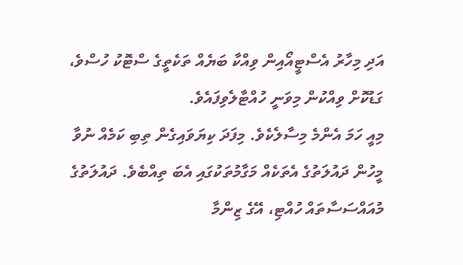އަދި މިހާރު އެސްޓީއޯއިން ވިއްކާ ބަޔެއް ތަކެތީގެ ސްޓޮކު ހުސްވެ، ގަޑުކޮށް ވިއްކުން މިވަނީ ހުއްޓާލެވިފައެވެ.
މިއީ ހަމަ އެންމެ މިސާލެކެވެ. މިފަދަ ކިޔަވައިގެން ތިބި ކަމެއް ނުވާ މީހުން ދައުލަތުގެ އެތަކެއް މަގާމުތަކުގައި އެބަ ތިއްބެވެ. ދައުލަތުގެ މުއައްސަސާތައް ހުއްޓި، އޭގެ ޒިންމާ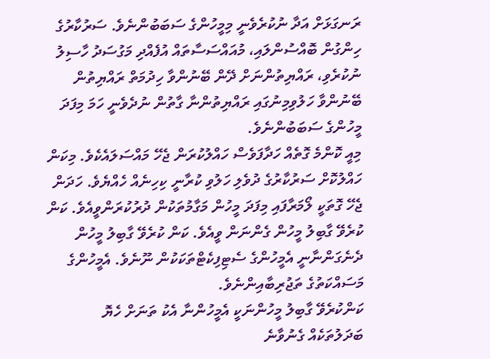ރަނގަޅަށް އަދާ ނުކުރެވެނީ މިމީހުންގެ ސަބަބުންނެވެ. ސަރުކާރުގެ ހިންގުން ބޮއްސުންލައި، މުއައްސަސާތައް އުފެއްދި މަގުސަދު ހާސިލު ނުކުރެވި، ރައްޔިތުންނަށް ދޭން ބޭނުންވާ ހިދުމަތް ރައްޔިތުން ބޭނުންވާ ހަލުވިމިނުގައި ރައްޔިތުންނާ ގާތުން ނުދެވެނީ ހަމަ މިފަދަ މީހުންގެ ސަބަބުންނެވެ.
މިއީ ކޮންމެ ގޮތެއް ހަދާފަވެސް ހައްލުކުރަން ޖެހޭ މައްސަލައެކެވެ. މިކަން ހައްލުކޮށް ސަރުކާރުގެ ދުވެލި ހަލުވި ކުރާނީ ކިހިނެއް ހެއްޔެވެ. ހަދަން ޖެހޭ ގޮތަކީ ލޯމަރާފައި މިފަދަ މީހުން މަގާމުތަކުން ދުރުކުރަންވީއެވެ. ކަން ކުރެވޭ ގާބިލު މީހުން ގެންނަން ވީއެވެ. ކަން ކުރެވޭ ގާބިލު މީހުން ދެނެގަންނާނީ އެމީހުންގެ ސެޓިފިކެޓްތަކަކުން ނޫނެވެ. އެމީހުންގެ މަސައްކަތުގެ ތަޖުރިބާއިންނެވެ.
ކަންކުރެވޭ ގާބިލު މީހުންނަކީ އެމީހުންނާ އެކު ތަނަށް ހެޔޮ ބަދަލުތަކެއް ގެނުވާނެ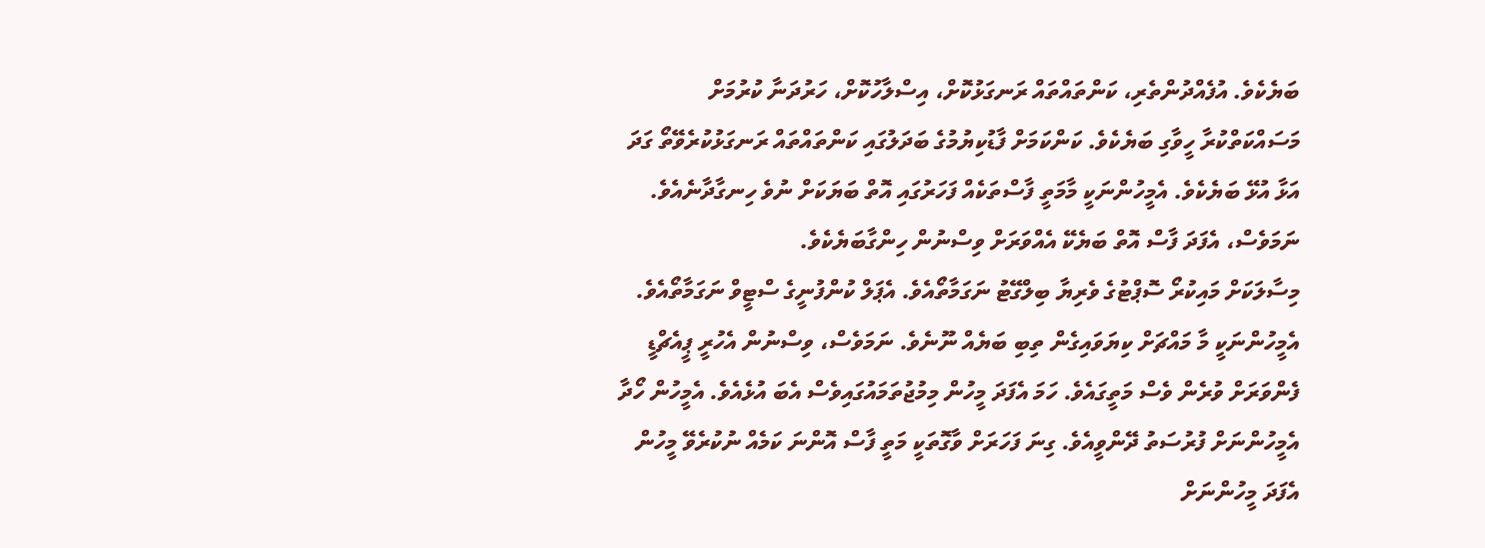ބަޔެކެވެ. އުފެއްދުންތެރި، ކަންތައްތައް ރަނގަޅުކޮށް، އިސްލާހުކޮށް، ހަރުދަނާ ކުރުމަށް މަސައްކަތްކުރާ ހީވާގި ބަޔެކެވެ. ކަންކަމަށް ފާޑުކިޔުމުގެ ބަދަލުގައި ކަންތައްތައް ރަނގަޅުކުރެވޭތޯ ގަދަ އަޅާ އުޅޭ ބަޔެކެވެ. އެމީހުންނަކީ މާމަތީ ފާސްތަކެއް ފަހަރުގައި އޮތް ބަޔަކަށް ނުވެ ހިނގާދާނެއެވެ. ނަމަވެސް، އެފަދަ ފާސް އޮތް ބަޔެކޭ އެއްވަރަށް ވިސްނުން ހިންގާބަޔެކެވެ.
މިސާލަކަށް މައިކުރޯ ސޮޕްޓުގެ ވެރިޔާ ބިލްގޭޓު ނަގަމާތޯއެވެ. އެޕަލް ކުންފުނީގެ ސްޓީވް ނަގަމާތޯއެވެ. އެމީހުންނަކީ މާ މައްޗަށް ކިޔަވައިގެން ތިބި ބަޔެއް ނޫނެވެ. ނަމަވެސް، ވިސްނުން އެހުރީ ޕީއެޗްޑީ ފެންވަރަށް ވުރެން ވެސް މަތީގައެވެ. ހަމަ އެފަދަ މީހުން މިމުޖުތަމައުގައިވެސް އެބަ އުޅެއެވެ. އެމީހުން ހޯދާ އެމީހުންނަށް ފުރުސަތު ދޭންވީއެވެ. ގިނަ ފަހަރަށް ވާގޮތަކީ މަތީ ފާސް އޮންނަ ކަމެއް ނުކުރެވޭ މީހުން އެފަދަ މީހުންނަށް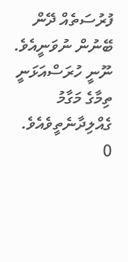ފުރުސަތެއް ދޭން ބޭނުން ނުވަނީއެވެ. ނޫނީ ހުރަސްއަޅަނީ ތިމާގެ މަގާމު ގެއްލިދާނެތީވެއެވެ.
0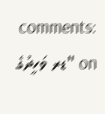comments: on "ޑރ ވަހީދުގެ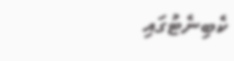ކެބިނެޓުގައި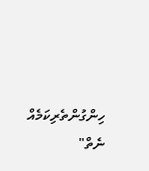ހިންގުންތެރިކަމެއް ނެތް"